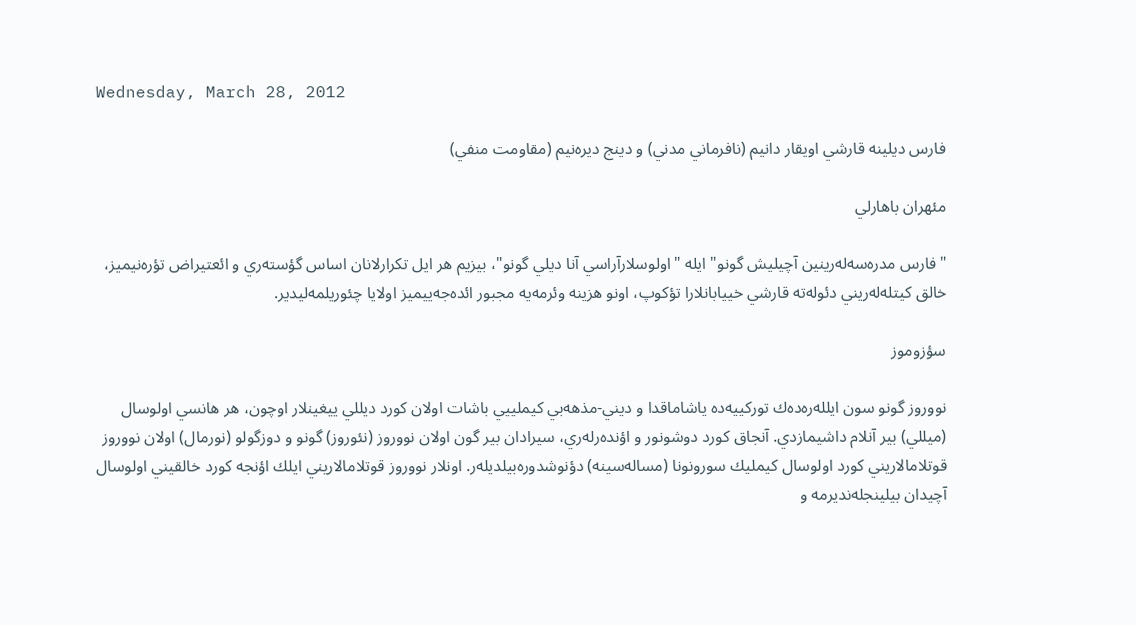Wednesday, March 28, 2012

فارس ديلينه قارشي اويقار دانيم (نافرماني مدني) و دينج ديره‌نيم (مقاومت منفي)

مئهران باهارلي

"فارس مدره‌سه‌له‌رينين آچيليش گونو" ايله "اولوسلارآراسي آنا ديلي گونو"، بيزيم هر ايل تكرارلانان اساس گؤسته‌ري و ائعتيراض تؤره‌نيميز، خالق كيتله‌له‌ريني دئوله‌ته قارشي خييابانلارا تؤكوپ، اونو هزينه وئرمه‌يه مجبور ائده‌جه‌ييميز اولايا چئوريلمه‌ليدير.

سؤزوموز

نووروز گونو سون ايلله‌ره‌ده‌ك توركييه‌ده ياشاماقدا و ديني-مذهه‌بي كيملييي باشات اولان كورد ديللي ييغينلار اوچون، هر هانسي اولوسال (ميللي) بير آنلام داشيمازدي. آنجاق كورد دوشونور و اؤنده‌رله‌ري، سيرادان بير گون اولان نووروز (نئوروز) گونو و دوزگولو (نورمال) اولان نووروز قوتلامالاريني كورد اولوسال كيمليك سورونونا (مساله‌سينه) دؤنوشدوره‌بيلديله‌ر. اونلار نووروز قوتلامالاريني ايلك اؤنجه كورد خالقيني اولوسال آچيدان بيلينجله‌نديرمه و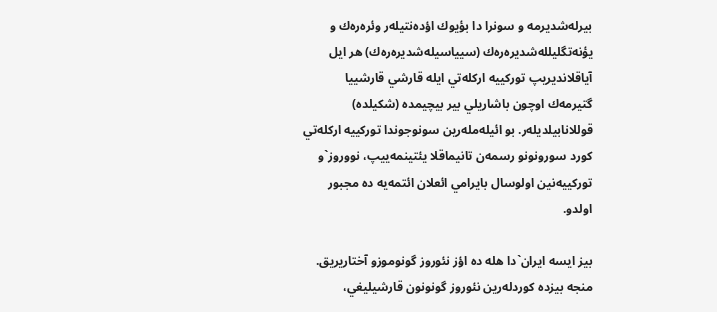بيرله‌شديرمه و سونرا دا بؤيوك اؤده‌نتيله‌ر وئره‌ره‌ك و يؤنه‌تگليلله‌شديره‌ره‌ك (سيياسيله‌شديره‌ره‌ك) هر ايل آياقلانديريپ توركييه اركله‌تي ايله قارشي قارشييا گتيرمه‌ك اوچون باشاريلي بير بيچيمده (شكيلده) قوللانابيلديله‌ر. بو ائيله‌مله‌رين سونوجوندا توركييه اركله‌تي كورد سورونونو رسمه‌ن تانيماقلا يئتينمه‌ييپ، نووروز`و توركييه‌نين اولوسال بايرامي ائعلان ائتمه‌يه ده مجبور اولدو.

بيز ايسه ايران`دا هله ده اؤز نئوروز گونوموزو آختاريريق. منجه بيزده كوردله‌رين نئوروز گونونون قارشيليغي،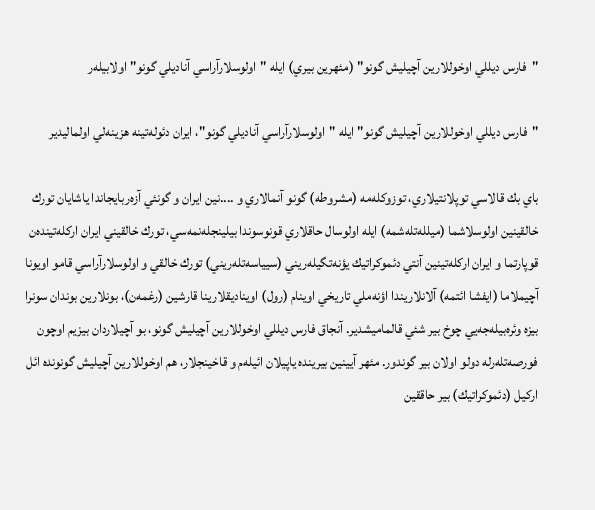"فارس ديللي اوخوللارين آچيليش گونو" (مئهرين بيري) ايله "اولوسلارآراسي آناديلي گونو" اولابيله‌ر

"فارس ديللي اوخوللارين آچيليش گونو" ايله "اولوسلارآراسي آناديلي گونو"، ايران دئوله‌تينه هزينه‌لي اولماليدير

باي بك قالاسي توپلانتيلاري، توزوكله‌مه (مشروطه) گونو آنمالاري و ....نين ايران و گونئي آزه‌ربايجاندا ياشايان تورك خالقينين اولوسلاشما (ميلله‌تله‌شمه) ايله اولوسال حاقلاري قونوسوندا بيلينجله‌نمه‌سي، تورك خالقيني ايران اركله‌تينده‌ن قوپارتما و ايران اركله‌تينين آنتي دئموكراتيك يؤنه‌تگيله‌ريني (سيياسه‌تله‌ريني) تورك خالقي و اولوسلارآراسي قامو اويونا آچيملاما (ايفشا ائتمه) آلانلاريندا اؤنه‌ملي تاريخي اوينام (رول) اويناديقلارينا قارشين (رغمه‌ن)، بونلارين بوندان سونرا بيزه وئره‌بيله‌جه‌يي چوخ بير شئي قالماميشدير. آنجاق فارس ديللي اوخوللارين آچيليش گونو، بو آچيلاردان بيزيم اوچون فورصه‌تله‌رله دولو اولان بير گوندور. مئهر آيينين بيرينده ياپيلان ائيله‌م و قاخينجلار، هم اوخوللارين آچيليش گونونده ائل اركيل (دئموكراتيك) بير حاققين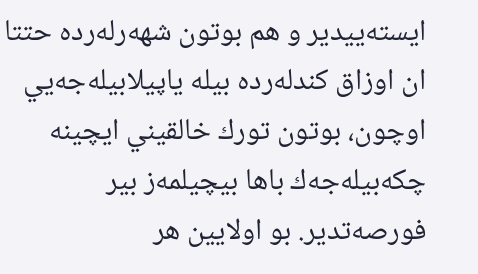ايسته‌ييدير و هم بوتون شهه‌رله‌رده حتتا ان اوزاق كندله‌رده بيله ياپيلابيله‌جه‌يي اوچون، بوتون تورك خالقيني ايچينه چكه‌بيله‌جه‌ك باها بيچيلمه‌ز بير فورصه‌تدير. بو اولايين هر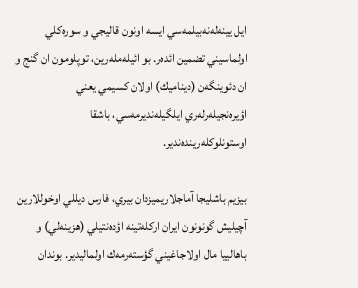ايل يينه‌له‌نه‌بيلمه‌سي ايسه اونون قاليجي و سوره‌كلي اولماسيني تضمين ائده‌ر. بو ائيله‌مله‌رين، توپلومون ان گنج و ان دئوينگه‌ن (ديناميك) اولان كسيمي يعني اؤيره‌نجيله‌رله‌ري ايلگيله‌نديرمه‌سي، باشقا اوستونلوكله‌رينده‌ندير.

بيزيم باشليجا آماجلاريميزدان بيري، فارس ديللي اوخوللارين آچيليش گونونون ايران اركله‌تينه اؤده‌نتيلي (هزينه‌لي) و باهالييا مال اولاجاغيني گؤسته‌رمه‌ك اولماليدير. بوندان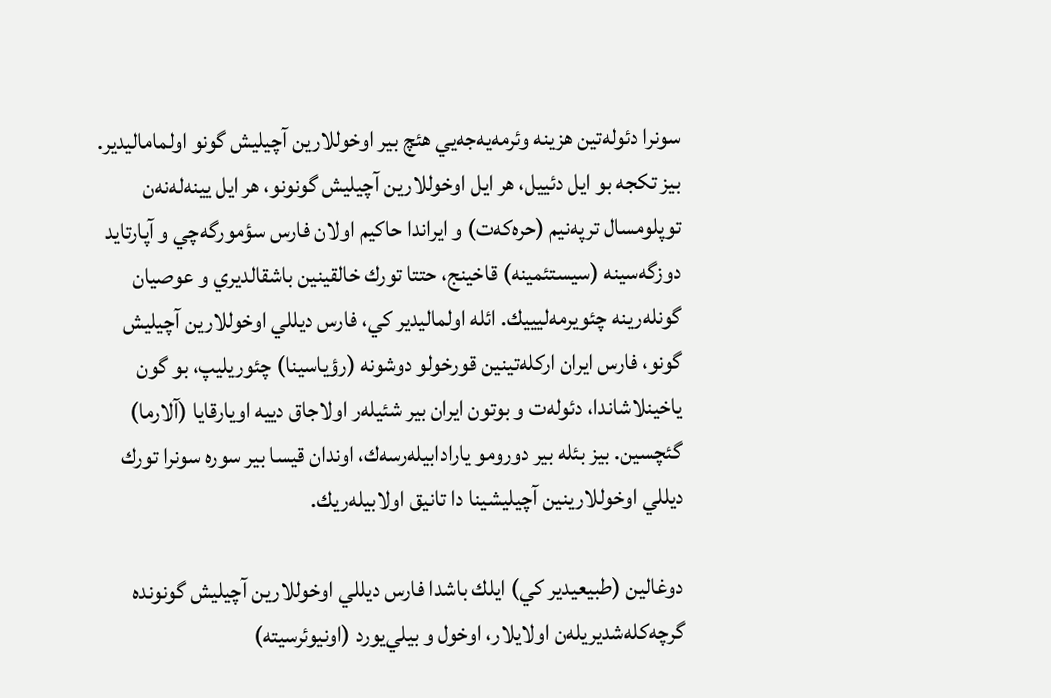سونرا دئوله‌تين هزينه وئرمه‌يه‌جه‌يي هئچ بير اوخوللارين آچيليش گونو اولماماليدير. بيز تكجه بو ايل دئييل، هر ايل اوخوللارين آچيليش گونونو، هر ايل يينه‌له‌نه‌ن توپلومسال ترپه‌نيم (حره‌كه‌ت) و ايراندا حاكيم اولان فارس سؤمورگه‌چي و آپارتايد دوزگه‌سينه (سيستئمينه) قاخينج، حتتا تورك خالقينين باشقالديري و عوصيان گونله‌رينه چئويرمه‌ليييك. ائله اولماليدير كي، فارس ديللي اوخوللارين آچيليش گونو، فارس ايران اركله‌تينين قورخولو دوشونه (رؤياسينا) چئوريليپ، بو گون ياخينلاشاندا، دئوله‌ت و بوتون ايران بير شئيله‌ر اولاجاق دييه اويارقايا (آلارما) گئچسين. بيز بئله بير دورومو يارادابيله‌رسه‌ك، اوندان قيسا بير سوره سونرا تورك ديللي اوخوللارينين آچيليشينا دا تانيق اولابيله‌ريك.

دوغالين (طبيعيدير كي) ايلك باشدا فارس ديللي اوخوللارين آچيليش گونونده گرچه‌كله‌شديريله‌ن اولايلار، اوخول و بيلي‌يورد (اونيوئرسيته)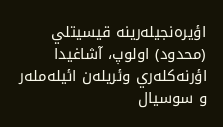اؤيره‌نجيله‌رينه قيسيتلي (محدود) اولوپ، آشاغيدا اؤرنه‌كله‌ري وئريله‌ن ائيله‌مله‌ر و سوسيال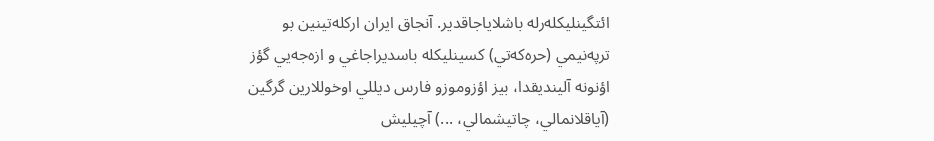ائتگينليكله‌رله باشلاياجاقدير. آنجاق ايران اركله‌تينين بو ترپه‌نيمي (حره‌كه‌تي) كسينليكله باسديراجاغي و ازه‌جه‌يي گؤز اؤنونه آلينديقدا، بيز اؤزوموزو فارس ديللي اوخوللارين گرگين (آياقلانمالي، چاتيشمالي، ...) آچيليش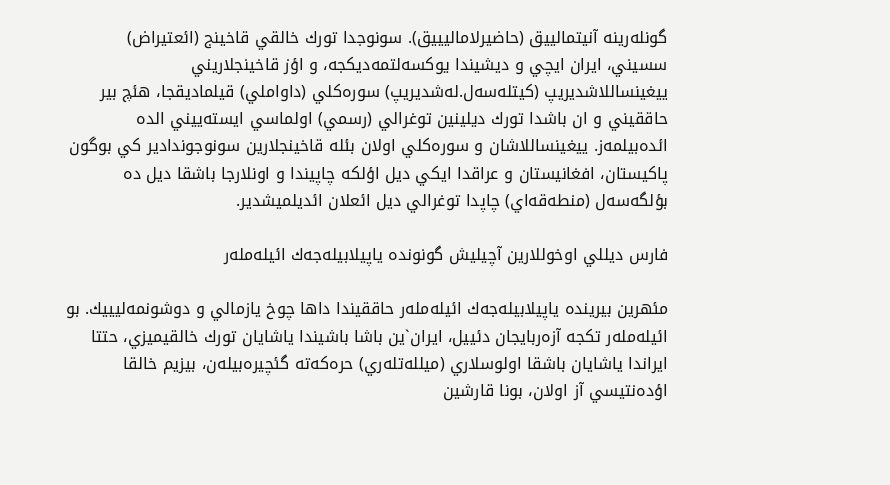گونله‌رينه آنيتمالييق (حاضيرلاماليييق). سونوجدا تورك خالقي قاخينج (ائعتيراض) سسيني، ايران ايچي و ديشيندا يوكسه‌لتمه‌ديكجه، و اؤز قاخينجلاريني ييغينساللاشديريپ (كيتله‌سه‌ل.له‌شديريپ) سوره‌كلي (داواملي) قيلماديقجا، هئچ بير حاققيني و ان باشدا تورك ديلينين توغرالي (رسمي) اولماسي ايسته‌ييني الده ائده‌بيلمه‌ز. ييغينساللاشان و سوره‌كلي اولان بئله قاخينجلارين سونوجوندادير كي بوگون پاكيستان، افغانيستان و عراقدا ايكي ديل اؤلكه چاپيندا و اونلارجا باشقا ديل ده بؤلگه‌سه‌ل (منطه‌قه‌اي) چاپدا توغرالي ديل ائعلان ائديلميشدير.

فارس ديللي اوخوللارين آچيليش گونونده ياپيلابيله‌جه‌ك ائيله‌مله‌ر

مئهرين بيرينده ياپيلابيله‌جه‌ك ائيله‌مله‌ر حاققيندا داها چوخ يازمالي و دوشونمه‌ليييك. بو ائيله‌مله‌ر تكجه آزه‌ربايجان دئييل، ايران`ين باشا باشيندا ياشايان تورك خالقيميزي، حتتا ايراندا ياشايان باشقا اولوسلاري (ميلله‌تله‌ري) حره‌كه‌ته گئچيره‌بيله‌ن، بيزيم خالقا اؤده‌نتيسي آز اولان، بونا قارشين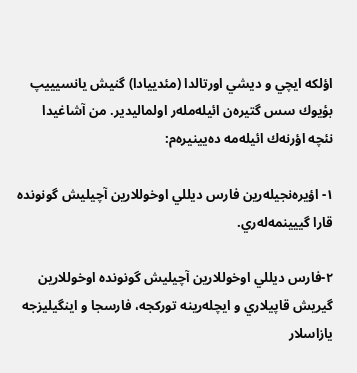اؤلكه ايچي و ديشي اورتالدا (مئدييادا) گنيش يانسيييپ بؤيوك سس گتيره‌ن ائيله‌مله‌ر اولماليدير. من آشاغيدا نئچه اؤرنه‌ك ائيله‌مه ده‌يينيره‌م:

١- اؤيره‌نجيله‌رين فارس ديللي اوخوللارين آچيليش گونونده قارا گييينمه‌له‌ري.

٢-فارس ديللي اوخوللارين آچيليش گونونده اوخوللارين گيريش قاپيلاري و ايچله‌رينه توركجه، فارسجا و اينگيليزجه يازاسلار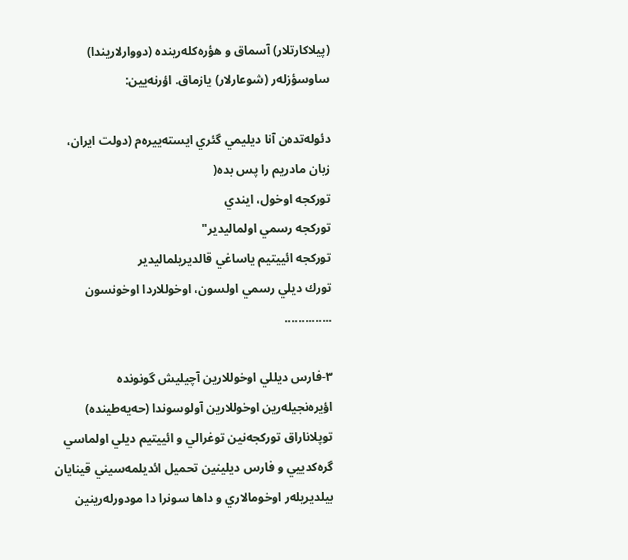(پيلاكارتلار) آسماق و هؤره‌كله‌رينده (دووارلاريندا) ساوسؤزله‌ر (شوعارلار) يازماق. اؤرنه‌يين:

دئوله‌تده‌ن آنا ديليمي گئري ايسته‌ييره‌م (دولت ايران، زبان مادريم را پس بده(
توركجه اوخول، ايندي
توركجه رسمي اولماليدير"
توركجه ائييتيم ياساغي قالديريلماليدير
تورك ديلي رسمي اولسون، اوخوللاردا اوخونسون
..............

٣-فارس ديللي اوخوللارين آچيليش گونونده اؤيره‌نجيله‌رين اوخوللارين آولوسوندا (حه‌يه‌طينده) توپلاناراق توركجه‌نين توغرالي و ائييتيم ديلي اولماسي گره‌كدييي و فارس ديلينين تحميل ائديلمه‌سيني قينايان بيلديريله‌ر اوخومالاري و داها سونرا دا مودورله‌رينين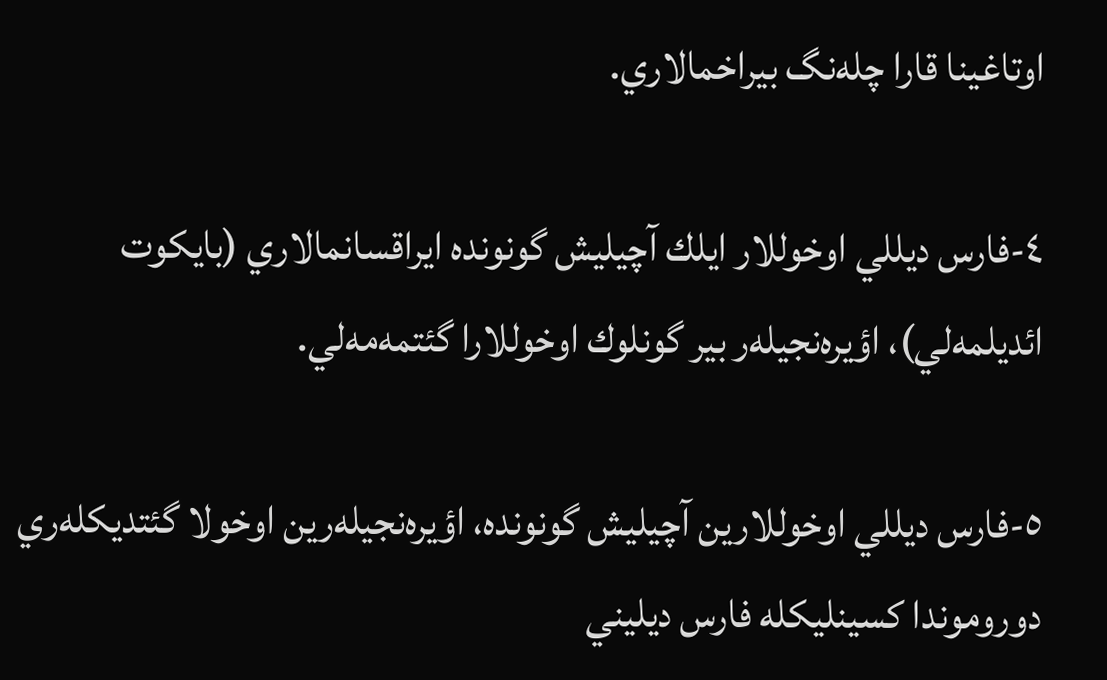اوتاغينا قارا چله‌نگ بيراخمالاري.

٤-فارس ديللي اوخوللار ايلك آچيليش گونونده ايراقسانمالاري (بايكوت ائديلمه‌لي)، اؤيره‌نجيله‌ر بير گونلوك اوخوللارا گئتمه‌مه‌لي.

٥-فارس ديللي اوخوللارين آچيليش گونونده، اؤيره‌نجيله‌رين اوخولا گئتديكله‌ري دوروموندا كسينليكله فارس ديليني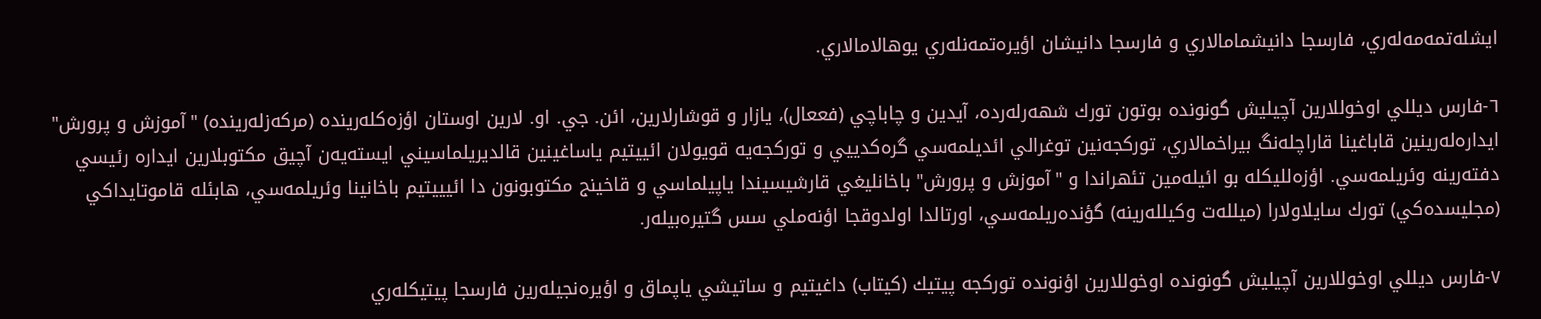ايشله‌تمه‌مه‌له‌ري، فارسجا دانيشمامالاري و فارسجا دانيشان اؤيره‌تمه‌نله‌ري يوهالامالاري.

٦-فارس ديللي اوخوللارين آچيليش گونونده بوتون تورك شهه‌رله‌رده، آيدين و چاباچي (فععال)، يازار و قوشارلارين، ائن. جي. او. لارين اوستان اؤزه‌كله‌رينده (مركه‌زله‌رينده) "آموزش و پرورش" ايداره‌له‌رينين قاباغينا قاراچله‌نگ بيراخمالاري، توركجه‌نين توغرالي ائديلمه‌سي گره‌كدييي و توركجه‌يه قويولان ائييتيم ياساغينين قالديريلماسيني ايسته‌يه‌ن آچيق مكتوبلارين ايداره رئيسي دفته‌رينه وئريلمه‌سي. اؤزه‌لليكله بو ائيله‌مين تئهراندا و "آموزش و پرورش" باخانليغي قارشيسيندا ياپيلماسي و قاخينج مكتوبونون دا ائيييتيم باخانينا وئريلمه‌سي، هابئله قاموتايداكي (مجليسده‌كي) تورك سايلاولارا (ميلله‌ت وكيلله‌رينه) گؤنده‌ريلمه‌سي، اورتالدا اولدوقجا اؤنه‌ملي سس گتيره‌بيله‌ر.

٧-فارس ديللي اوخوللارين آچيليش گونونده اوخوللارين اؤنونده توركجه پيتيك (كيتاب) داغيتيم و ساتيشي ياپماق و اؤيره‌نجيله‌رين فارسجا پيتيكله‌ري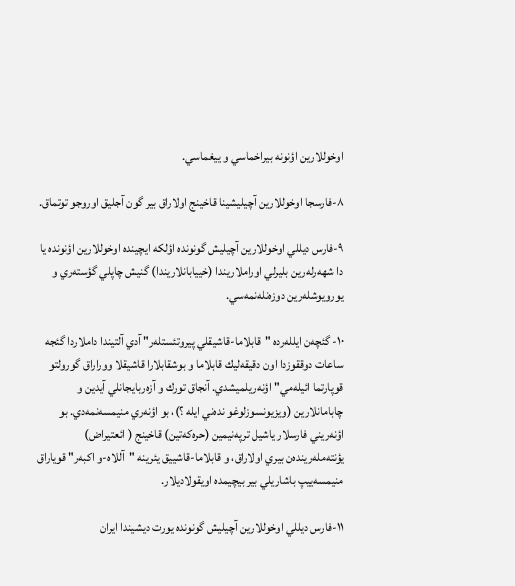اوخوللارين اؤنونه بيراخماسي و ييغماسي.

٨-فارسجا اوخوللارين آچيليشينا قاخينج اولاراق بير گون آجليق اوروجو توتماق.

٩-فارس ديللي اوخوللارين آچيليش گونونده اؤلكه ايچينده اوخوللارين اؤنونده يا دا شهه‌رله‌رين بليرلي اوراملاريندا (خييابانلاريندا) گنيش چاپلي گؤسته‌ري و يورويوشله‌رين دوزه‌نله‌نمه‌سي.

١٠- گئچه‌ن ايلله‌رده "قابلاما-قاشيقلي پيروتئستله‌ر" آدي آلتيندا داملاردا گئجه ساعات دوققوزدا اون دقيقه‌ليك قابلاما و بوشقابلارا قاشيقلا ووراراق گورولتو قوپارتما ائيله‌مي" اؤنه‌ريلميشدي. آنجاق تورك و آزه‌ربايجانلي آيدين و چابامانلارين (ويزيونسوزلوغو نده‌ني ايله ؟)، بو اؤنه‌ري منيمسه‌نمه‌دي. بو اؤنه‌ريني فارسلار ياشيل ترپه‌نيمين (حره‌كه‌تين) قاخينج ( ائعتيراض) يؤنته‌مله‌رينده‌ن بيري اولاراق، و قابلاما-قاشييق يئرينه "آللاه-و اكبه‌ر" قوياراق منيمسه‌ييپ باشاريلي بير بيچيمده اويقولاديلار.

١١-فارس ديللي اوخوللارين آچيليش گونونده يورت ديشيندا ايران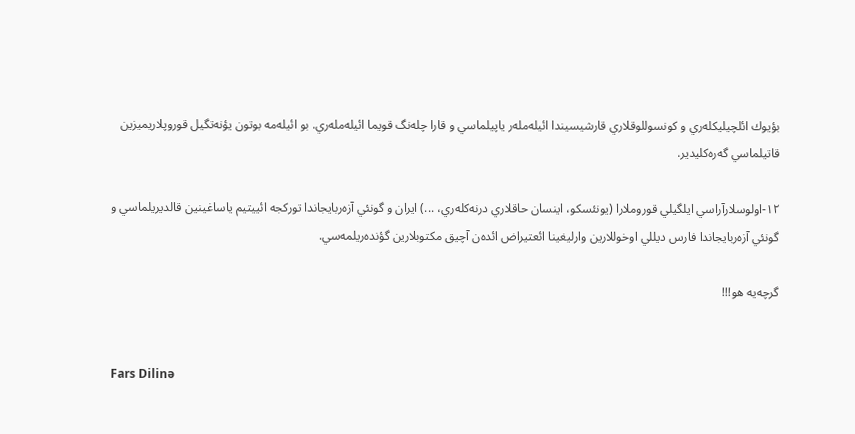بؤيوك ائلچيليكله‌ري و كونسوللوقلاري قارشيسيندا ائيله‌مله‌ر ياپيلماسي و قارا چله‌نگ قويما ائيله‌مله‌ري. بو ائيله‌مه بوتون يؤنه‌تگيل قوروپلاريميزين قاتيلماسي گه‌ره‌كليدير.

١٢-اولوسلارآراسي ايلگيلي قوروملارا (يونئسكو، اينسان حاقلاري درنه‌كله‌ري، ...) ايران و گونئي آزه‌ربايجاندا توركجه ائييتيم ياساغينين قالديريلماسي و گونئي آزه‌ربايجاندا فارس ديللي اوخوللارين وارليغينا ائعتيراض ائده‌ن آچيق مكتوبلارين گؤنده‌ريلمه‌سي.

گرچه‌يه هو!!!


Fars Dilinǝ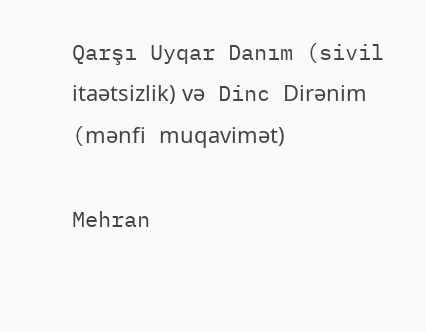Qarşı Uyqar Danım (sivil itaǝtsizlik) vǝ Dinc Dirǝnim (mǝnfi muqavimǝt)

Mehran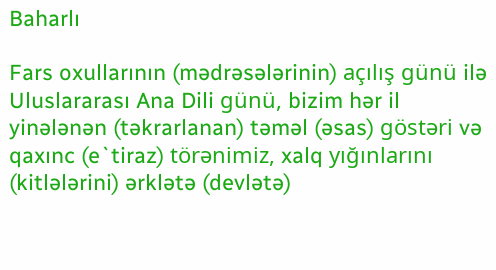Baharlı

Fars oxullarının (mǝdrǝsǝlǝrinin) açılış günü ilǝ Uluslararası Ana Dili günü, bizim hǝr il yinǝlǝnǝn (tǝkrarlanan) tǝmǝl (ǝsas) göstǝri vǝ qaxınc (e`tiraz) törǝnimiz, xalq yığınlarını (kitlǝlǝrini) ǝrklǝtǝ (devlǝtǝ)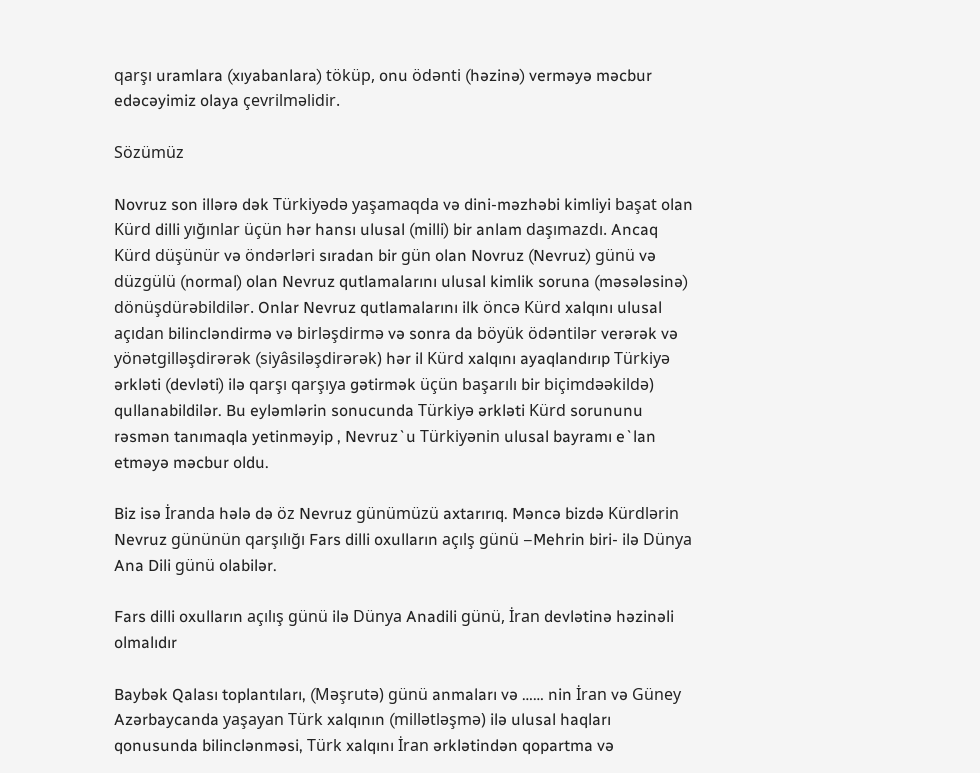qarşı uramlara (xıyabanlara) töküp, onu ödǝnti (hǝzinǝ) vermǝyǝ mǝcbur edǝcǝyimiz olaya çevrilmǝlidir.

Sözümüz

Novruz son illǝrǝ dǝk Türkiyǝdǝ yaşamaqda vǝ dini-mǝzhǝbi kimliyi başat olan Kürd dilli yığınlar üçün hǝr hansı ulusal (milli) bir anlam daşımazdı. Ancaq Kürd düşünür vǝ öndǝrlǝri sıradan bir gün olan Novruz (Nevruz) günü vǝ düzgülü (normal) olan Nevruz qutlamalarını ulusal kimlik soruna (mǝsǝlǝsinǝ) dönüşdürǝbildilǝr. Onlar Nevruz qutlamalarını ilk öncǝ Kürd xalqını ulusal açıdan bilinclǝndirmǝ vǝ birlǝşdirmǝ vǝ sonra da böyük ödǝntilǝr verǝrǝk vǝ yönǝtgillǝşdirǝrǝk (siyâsilǝşdirǝrǝk) hǝr il Kürd xalqını ayaqlandırıp Türkiyǝ ǝrklǝti (devlǝti) ilǝ qarşı qarşıya gǝtirmǝk üçün başarılı bir biçimdǝǝkildǝ) qullanabildilǝr. Bu eylǝmlǝrin sonucunda Türkiyǝ ǝrklǝti Kürd sorununu rǝsmǝn tanımaqla yetinmǝyip , Nevruz`u Türkiyǝnin ulusal bayramı e`lan etmǝyǝ mǝcbur oldu.

Biz isǝ İranda hǝlǝ dǝ öz Nevruz günümüzü axtarırıq. Mǝncǝ bizdǝ Kürdlǝrin Nevruz gününün qarşılığı Fars dilli oxulların açılş günü –Mehrin biri- ilǝ Dünya Ana Dili günü olabilǝr.

Fars dilli oxulların açılış günü ilǝ Dünya Anadili günü, İran devlǝtinǝ hǝzinǝli olmalıdır

Baybǝk Qalası toplantıları, (Mǝşrutǝ) günü anmaları vǝ …… nin İran vǝ Güney Azǝrbaycanda yaşayan Türk xalqının (millǝtlǝşmǝ) ilǝ ulusal haqları qonusunda bilinclǝnmǝsi, Türk xalqını İran ǝrklǝtindǝn qopartma vǝ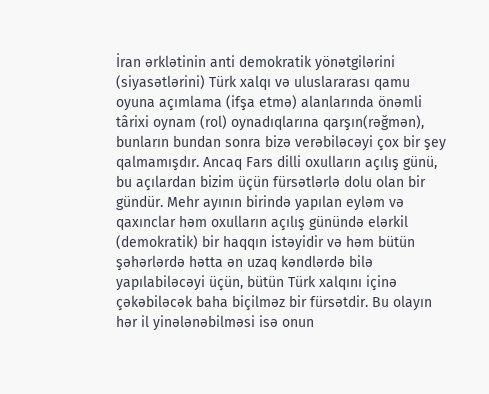İran ǝrklǝtinin anti demokratik yönǝtgilǝrini (siyasǝtlǝrini) Türk xalqı vǝ uluslararası qamu oyuna açımlama (ifşa etmǝ) alanlarında önǝmli târixi oynam (rol) oynadıqlarına qarşın(rǝğmǝn), bunların bundan sonra bizǝ verǝbilǝcǝyi çox bir şey qalmamışdır. Ancaq Fars dilli oxulların açılış günü, bu açılardan bizim üçün fürsǝtlǝrlǝ dolu olan bir gündür. Mehr ayının birindǝ yapılan eylǝm vǝ qaxınclar hǝm oxulların açılış günündǝ elǝrkil (demokratik) bir haqqın istǝyidir vǝ hǝm bütün şǝhǝrlǝrdǝ hǝtta ǝn uzaq kǝndlǝrdǝ bilǝ yapılabilǝcǝyi üçün, bütün Türk xalqını içinǝ çǝkǝbilǝcǝk baha biçilmǝz bir fürsǝtdir. Bu olayın hǝr il yinǝlǝnǝbilmǝsi isǝ onun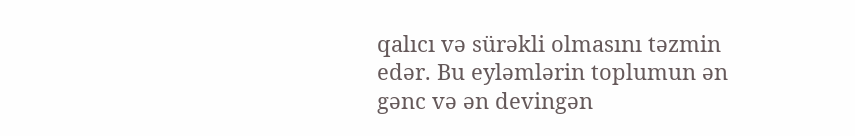qalıcı vǝ sürǝkli olmasını tǝzmin edǝr. Bu eylǝmlǝrin toplumun ǝn gǝnc vǝ ǝn devingǝn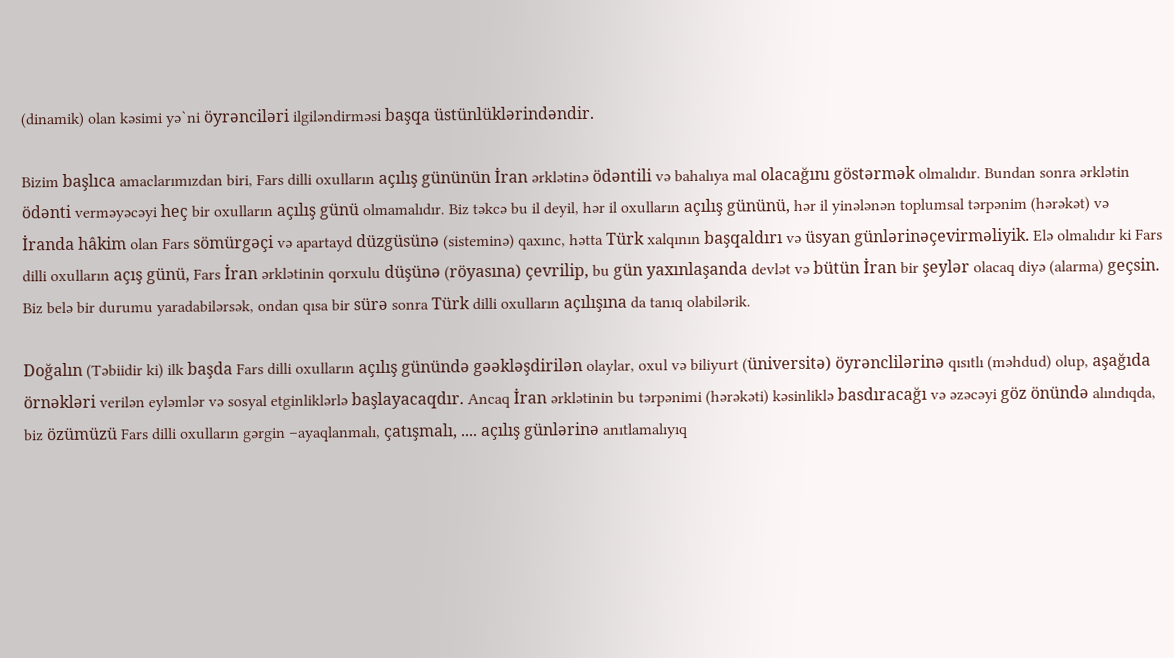(dinamik) olan kǝsimi yǝ`ni öyrǝncilǝri ilgilǝndirmǝsi başqa üstünlüklǝrindǝndir.

Bizim başlıca amaclarımızdan biri, Fars dilli oxulların açılış gününün İran ǝrklǝtinǝ ödǝntili vǝ bahalıya mal olacağını göstǝrmǝk olmalıdır. Bundan sonra ǝrklǝtin ödǝnti vermǝyǝcǝyi heç bir oxulların açılış günü olmamalıdır. Biz tǝkcǝ bu il deyil, hǝr il oxulların açılış gününü, hǝr il yinǝlǝnǝn toplumsal tǝrpǝnim (hǝrǝkǝt) vǝ İranda hâkim olan Fars sömürgǝçi vǝ apartayd düzgüsünǝ (sisteminǝ) qaxınc, hǝtta Türk xalqının başqaldırı vǝ üsyan günlǝrinǝçevirmǝliyik. Elǝ olmalıdır ki Fars dilli oxulların açış günü, Fars İran ǝrklǝtinin qorxulu düşünǝ (röyasına) çevrilip, bu gün yaxınlaşanda devlǝt vǝ bütün İran bir şeylǝr olacaq diyǝ (alarma) geçsin. Biz belǝ bir durumu yaradabilǝrsǝk, ondan qısa bir sürǝ sonra Türk dilli oxulların açılışına da tanıq olabilǝrik.

Doğalın (Tǝbiidir ki) ilk başda Fars dilli oxulların açılış günündǝ gǝǝklǝşdirilǝn olaylar, oxul vǝ biliyurt (üniversitǝ) öyrǝnclilǝrinǝ qısıtlı (mǝhdud) olup, aşağıda örnǝklǝri verilǝn eylǝmlǝr vǝ sosyal etginliklǝrlǝ başlayacaqdır. Ancaq İran ǝrklǝtinin bu tǝrpǝnimi (hǝrǝkǝti) kǝsinliklǝ basdıracağı vǝ ǝzǝcǝyi göz önündǝ alındıqda, biz özümüzü Fars dilli oxulların gǝrgin –ayaqlanmalı, çatışmalı, .... açılış günlǝrinǝ anıtlamalıyıq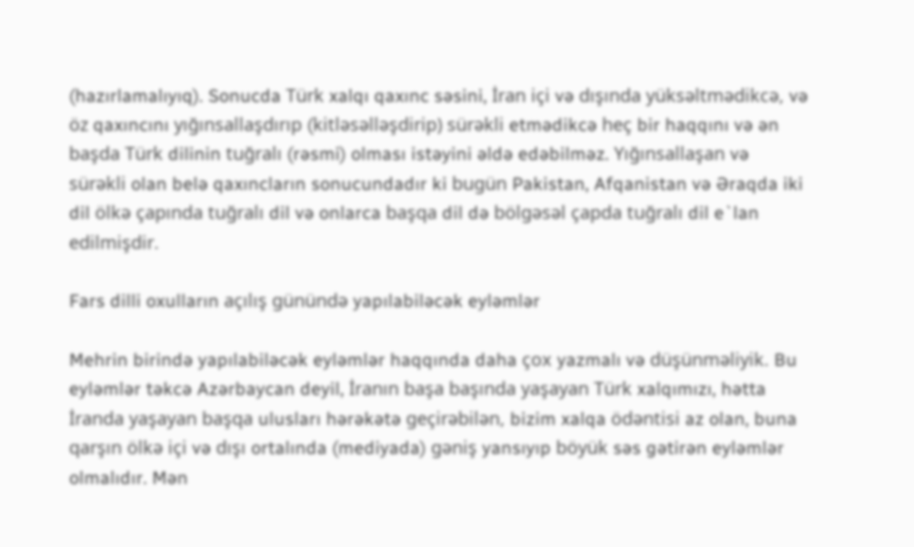(hazırlamalıyıq). Sonucda Türk xalqı qaxınc sǝsini, İran içi vǝ dışında yüksǝltmǝdikcǝ, vǝ öz qaxıncını yığınsallaşdırıp (kitlǝsǝllǝşdirip) sürǝkli etmǝdikcǝ heç bir haqqını vǝ ǝn başda Türk dilinin tuğralı (rǝsmi) olması istǝyini ǝldǝ edǝbilmǝz. Yığınsallaşan vǝ sürǝkli olan belǝ qaxıncların sonucundadır ki bugün Pakistan, Afqanistan vǝ Əraqda iki dil ölkǝ çapında tuğralı dil vǝ onlarca başqa dil dǝ bölgǝsǝl çapda tuğralı dil e`lan edilmişdir.

Fars dilli oxulların açılış günündǝ yapılabilǝcǝk eylǝmlǝr

Mehrin birindǝ yapılabilǝcǝk eylǝmlǝr haqqında daha çox yazmalı vǝ düşünmǝliyik. Bu eylǝmlǝr tǝkcǝ Azǝrbaycan deyil, İranın başa başında yaşayan Türk xalqımızı, hǝtta İranda yaşayan başqa ulusları hǝrǝkǝtǝ geçirǝbilǝn, bizim xalqa ödǝntisi az olan, buna qarşın ölkǝ içi vǝ dışı ortalında (mediyada) gǝniş yansıyıp böyük sǝs gǝtirǝn eylǝmlǝr olmalıdır. Mǝn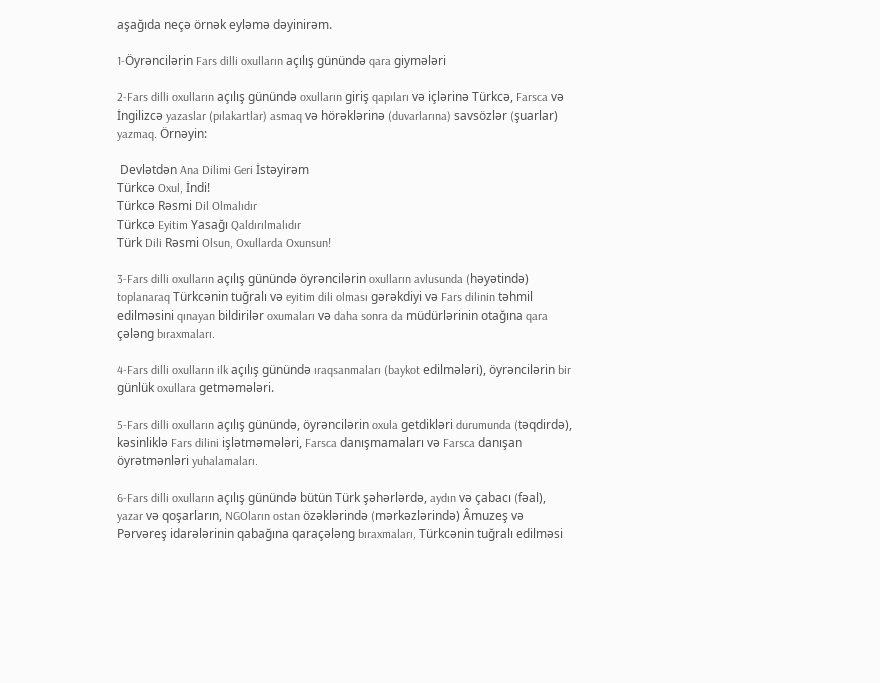aşağıda neçǝ örnǝk eylǝmǝ dǝyinirǝm.

1-Öyrǝncilǝrin Fars dilli oxulların açılış günündǝ qara giymǝlǝri

2-Fars dilli oxulların açılış günündǝ oxulların giriş qapıları vǝ içlǝrinǝ Türkcǝ, Farsca vǝ İngilizcǝ yazaslar (pılakartlar) asmaq vǝ hörǝklǝrinǝ (duvarlarına) savsözlǝr (şuarlar) yazmaq. Örnǝyin:

 Devlǝtdǝn Ana Dilimi Geri İstǝyirǝm
Türkcǝ Oxul, İndi!
Türkcǝ Rǝsmi Dil Olmalıdır
Türkcǝ Eyitim Yasağı Qaldırılmalıdır
Türk Dili Rǝsmi Olsun, Oxullarda Oxunsun!

3-Fars dilli oxulların açılış günündǝ öyrǝncilǝrin oxulların avlusunda (hǝyǝtindǝ) toplanaraq Türkcǝnin tuğralı vǝ eyitim dili olması gǝrǝkdiyi vǝ Fars dilinin tǝhmil edilmǝsini qınayan bildirilǝr oxumaları vǝ daha sonra da müdürlǝrinin otağına qara çǝlǝng bıraxmaları.

4-Fars dilli oxulların ilk açılış günündǝ ıraqsanmaları (baykot edilmǝlǝri), öyrǝncilǝrin bir günlük oxullara getmǝmǝlǝri.

5-Fars dilli oxulların açılış günündǝ, öyrǝncilǝrin oxula getdiklǝri durumunda (tǝqdirdǝ), kǝsinliklǝ Fars dilini işlǝtmǝmǝlǝri, Farsca danışmamaları vǝ Farsca danışan öyrǝtmǝnlǝri yuhalamaları.

6-Fars dilli oxulların açılış günündǝ bütün Türk şǝhǝrlǝrdǝ, aydın vǝ çabacı (fǝal), yazar vǝ qoşarların, NGOların ostan özǝklǝrindǝ (mǝrkǝzlǝrindǝ) Âmuzeş vǝ Pǝrvǝreş idarǝlǝrinin qabağına qaraçǝlǝng bıraxmaları, Türkcǝnin tuğralı edilmǝsi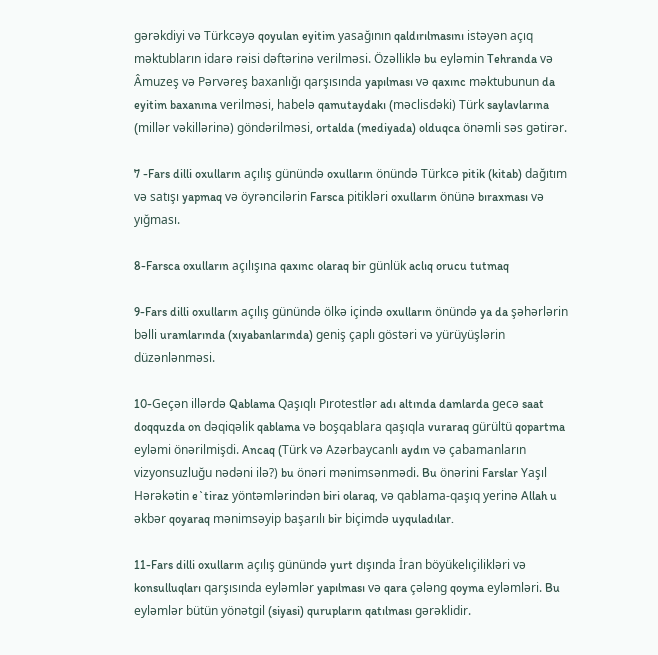gǝrǝkdiyi vǝ Türkcǝyǝ qoyulan eyitim yasağının qaldırılmasını istǝyǝn açıq mǝktubların idarǝ rǝisi dǝftǝrinǝ verilmǝsi. Özǝlliklǝ bu eylǝmin Tehranda vǝ Âmuzeş vǝ Pǝrvǝreş baxanlığı qarşısında yapılması vǝ qaxınc mǝktubunun da eyitim baxanına verilmǝsi, habelǝ qamutaydakı (mǝclisdǝki) Türk saylavlarına (millǝr vǝkillǝrinǝ) göndǝrilmǝsi, ortalda (mediyada) olduqca önǝmli sǝs gǝtirǝr.

7 -Fars dilli oxulların açılış günündǝ oxulların önündǝ Türkcǝ pitik (kitab) dağıtım vǝ satışı yapmaq vǝ öyrǝncilǝrin Farsca pitiklǝri oxulların önünǝ bıraxması vǝ yığması.

8-Farsca oxulların açılışına qaxınc olaraq bir günlük aclıq orucu tutmaq

9-Fars dilli oxulların açılış günündǝ ölkǝ içindǝ oxulların önündǝ ya da şǝhǝrlǝrin bǝlli uramlarında (xıyabanlarında) geniş çaplı göstǝri vǝ yürüyüşlǝrin düzǝnlǝnmǝsi.

10-Geçǝn illǝrdǝ Qablama Qaşıqlı Pırotestlǝr adı altında damlarda gecǝ saat doqquzda on dǝqiqǝlik qablama vǝ boşqablara qaşıqla vuraraq gürültü qopartma eylǝmi önǝrilmişdi. Ancaq (Türk vǝ Azǝrbaycanlı aydın vǝ çabamanların vizyonsuzluğu nǝdǝni ilǝ?) bu önǝri mǝnimsǝnmǝdi. Bu önǝrini Farslar Yaşıl Hǝrǝkǝtin e`tiraz yöntǝmlǝrindǝn biri olaraq, vǝ qablama-qaşıq yerinǝ Allah u ǝkbǝr qoyaraq mǝnimsǝyip başarılı bir biçimdǝ uyquladılar.

11-Fars dilli oxulların açılış günündǝ yurt dışında İran böyükelıçiliklǝri vǝ konsulluqları qarşısında eylǝmlǝr yapılması vǝ qara çǝlǝng qoyma eylǝmlǝri. Bu eylǝmlǝr bütün yönǝtgil (siyasi) qurupların qatılması gǝrǝklidir.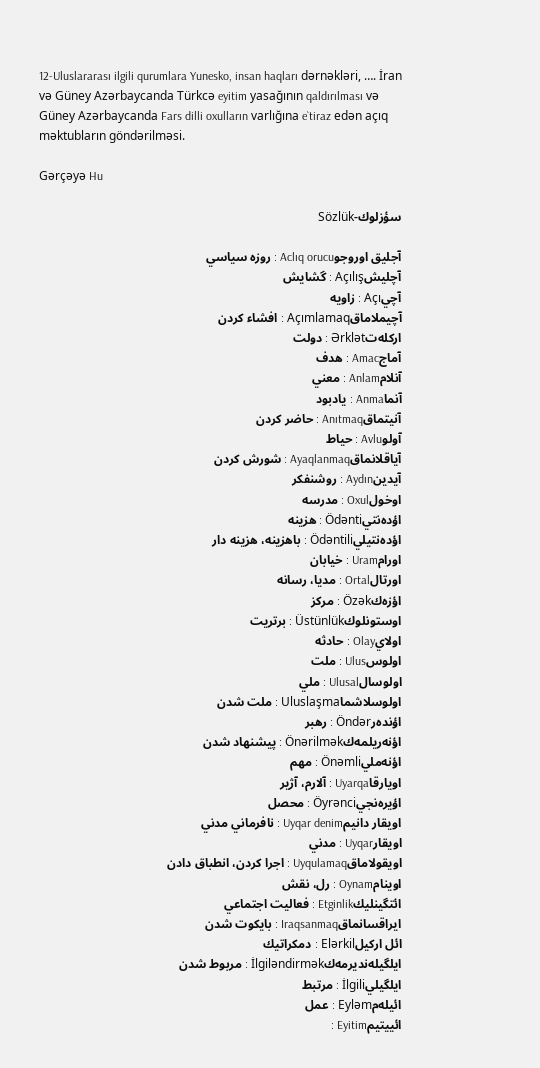12-Uluslararası ilgili qurumlara Yunesko, insan haqları dǝrnǝklǝri, …. İran vǝ Güney Azǝrbaycanda Türkcǝ eyitim yasağının qaldırılması vǝ Güney Azǝrbaycanda Fars dilli oxulların varlığına e`tiraz edǝn açıq mǝktubların göndǝrilmǝsi.

Gǝrçǝyǝ Hu

سؤزلوك-Sözlük

آجليق اوروجوAclıq orucu : روزه سياسي
آچليشAçılış : گشايش
آچيAçı : زاويه
آچيملاماقAçımlamaq : افشاء كردن
اركله‌تƏrklǝt : دولت
آماجAmac : هدف
آنلامAnlam : معني
آنماAnma : يادبود
آنيتماقAnıtmaq : حاضر كردن
آولوAvlu : حياط
آياقلانماقAyaqlanmaq : شورش كردن
آيدينAydın : روشنفكر
اوخولOxul : مدرسه
اؤده‌نتيÖdǝnti : هزينه
اؤده‌نتيليÖdǝntili : باهزينه، هزينه دار
اورامUram : خيابان
اورتالOrtal : مديا، رسانه
اؤزه‌كÖzǝk : مركز
اوستونلوكÜstünlük : برتريت
اولايOlay : حادثه
اولوسUlus : ملت
اولوسالUlusal : ملي
اولوسلاشماUluslaşma : ملت شدن
اؤنده‌رÖndǝr : رهبر
اؤنه‌ريلمه‌كÖnǝrilmǝk : پيشنهاد شدن
اؤنه‌مليÖnǝmli : مهم
اويارقاUyarqa : آلارم، آژير
اؤيره‌نجيÖyrǝnci : محصل
اويقار دانيمUyqar denim : نافرماني مدني
اويقارUyqar : مدني
اويقولاماقUyqulamaq : اجرا كردن، انطباق دادن
اوينامOynam : رل، نقش
ائتگينليكEtginlik : فعاليت اجتماعي
ايراقسانماقIraqsanmaq : بايكوت شدن
ائل اركيلElǝrkil : دمكراتيك
ايلگيله‌نديرمه‌كİlgilǝndirmǝk : مربوط شدن
ايلگيليİlgili : مرتبط
ائيله‌مEylǝm : عمل
ائييتيمEyitim :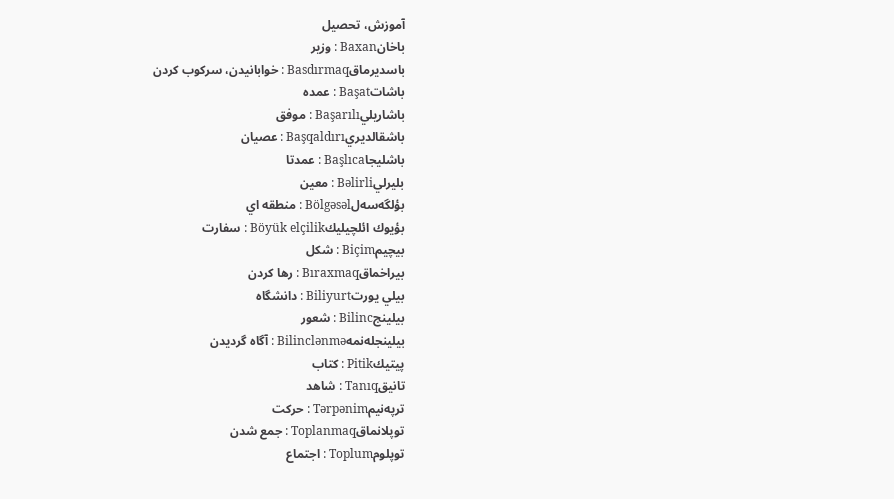آموزش، تحصيل
باخانBaxan : وزير
باسديرماقBasdırmaq : خوابانيدن، سركوب كردن
باشاتBaşat : عمده
باشاريليBaşarılı : موفق
باشقالديريBaşqaldırı : عصيان
باشليجاBaşlıca : عمدتا
بليرليBǝlirli : معين
بؤلگه‌سه‌لBölgǝsǝl : منطقه اي
بؤيوك ائلچيليكBöyük elçilik : سفارت
بيچيمBiçim : شكل
بيراخماقBıraxmaq : رها كردن
بيلي يورتBiliyurt : دانشگاه
بيلينجBilinc : شعور
بيلينجله‌نمهBilinclǝnmǝ : آگاه گرديدن
پيتيكPitik : كتاب
تانيقTanıq : شاهد
ترپه‌نيمTǝrpǝnim : حركت
توپلانماقToplanmaq : جمع شدن
توپلومToplum : اجتماع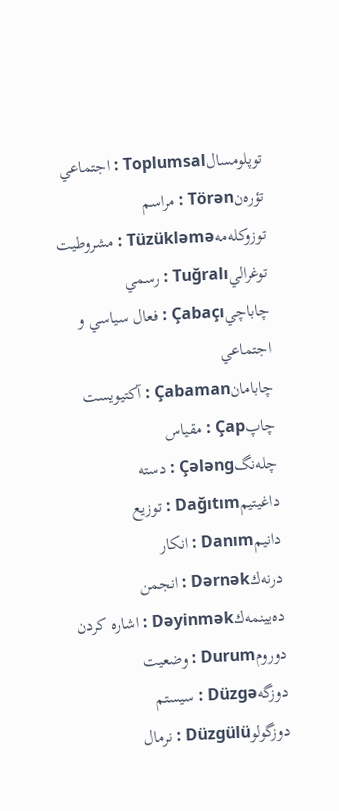توپلومسالToplumsal : اجتماعي
تؤره‌نTörǝn : مراسم
توزوكله‌مهTüzüklǝmǝ : مشروطيت
توغراليTuğralı : رسمي
چاباچيÇabaçı : فعال سياسي و اجتماعي
چابامانÇabaman : آكتيويست
چاپÇap : مقياس
چله‌نگÇǝlǝng : دسته
داغيتيمDağıtım : توزيع
دانيمDanım : انكار
درنه‌كDǝrnǝk : انجمن
ده‌يينمه‌كDǝyinmǝk : اشاره كردن
دورومDurum : وضعيت
دوزگهDüzgǝ : سيستم
دوزگولوDüzgülü : نرمال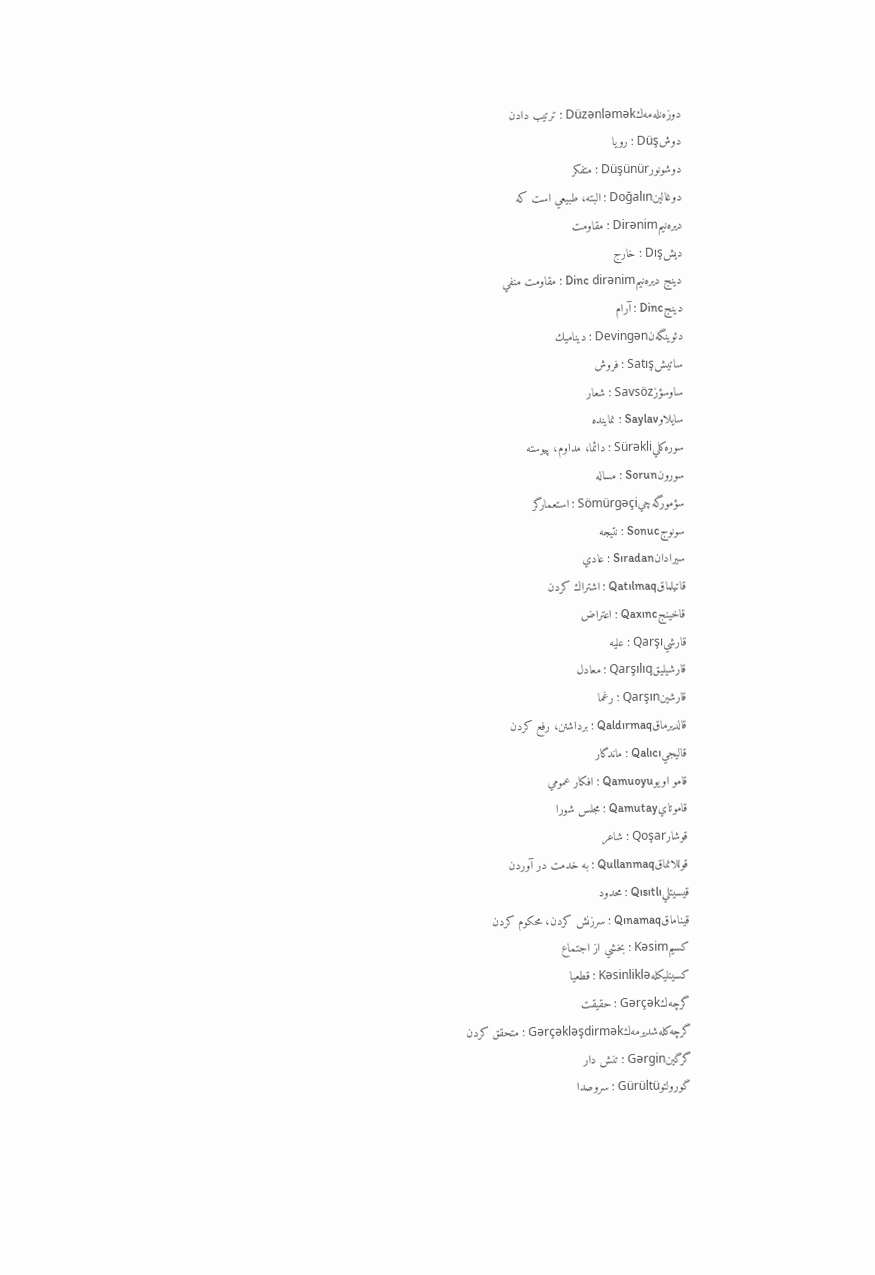دوزه‌نله‌مه‌كDüzǝnlǝmǝk : ترتيب دادن
دوشDüş : رويا
دوشونورDüşünür : متفكر
دوغالينDoğalın : البته، طبيعي است كه
ديره‌نيمDirǝnim : مقاومت
ديشDış : خارج
دينج ديره‌نيمDinc dirǝnim : مقاومت منفي
دينجDinc : آرام
دئوينگه‌نDevingǝn : ديناميك
ساتيشSatış : فروش
ساوسؤزSavsöz : شعار
سايلاوSaylav : نماينده
سوره‌كليSürǝkli : دائما، مداوم، پيوسته
سورونSorun : مساله
سؤمورگه‌چيSömürgǝçi : استعمارگر
سونوجSonuc : نتيجه
سيرادانSıradan : عادي
قاتيلماقQatılmaq : اشتراك كردن
قاخينجQaxınc : اعتراض
قارشيQarşı : عليه
قارشيليقQarşılıq : معادل
قارشينQarşın : رغما
قالديرماقQaldırmaq : برداشتن، رفع كردن
قاليجيQalıcı : ماندگار
قامو اويوQamuoyu : افكار عمومي
قاموتايQamutay : مجلس شورا
قوشارQoşar : شاعر
قوللانماقQullanmaq : به خدمت در آوردن
قيسيتليQısıtlı : محدود
قيناماقQınamaq : سرزنش كردن، محكوم كردن
كسيمKǝsim : بخشي از اجتماع
كسينليكلهKǝsinliklǝ : قطعيا
گرچه‌كGǝrçǝk : حقيقت
گرچه‌كله‌شديرمه‌كGǝrçǝklǝşdirmǝk : متحقق كردن
گرگينGǝrgin : تنش دار
گورولتوGürültü : سروصدا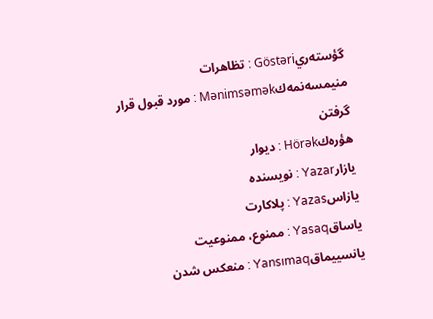گؤسته‌ريGöstǝri : تظاهرات
منيمسه‌نمه‌كMǝnimsǝmǝk : مورد قبول قرار گرفتن
هؤره‌كHörǝk : ديوار
يازارYazar : نويسنده
يازاسYazas : پلاكارت
ياساقYasaq : ممنوع، ممنوعيت
يانسييماقYansımaq : منعكس شدن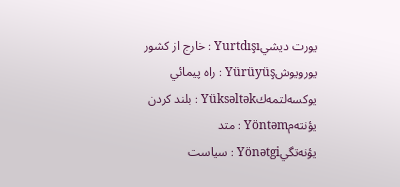يورت ديشيYurtdışı : خارج از كشور
يورويوشYürüyüş : راه پيمائي
يوكسه‌لتمه‌كYüksǝltǝk : بلند كردن
يؤنته‌مYöntǝm : متد
يؤنه‌تگيYönǝtgi : سياست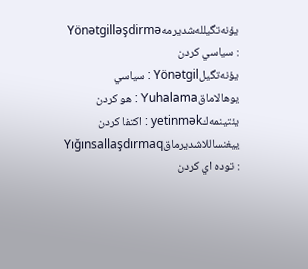يؤنه‌تگيلله‌شديرمهYönǝtgillǝşdirmǝ : سياسي كردن
يؤنه‌تگيلYönǝtgil : سياسي
يوهالاماقYuhalama : هو كردن
يئتينمه‌كyetinmǝk : اكتفا كردن
ييغنساللاشديرماقYığınsallaşdırmaq : توده اي كردن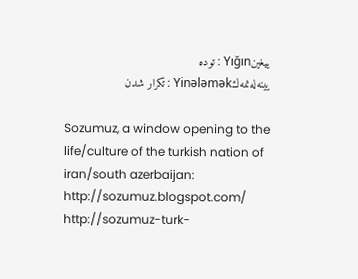ييغينYığın : توده
يينه‌له‌نمه‌كYinǝlǝmǝk : تكرار شدن

Sozumuz, a window opening to the life/culture of the turkish nation of iran/south azerbaijan:
http://sozumuz.blogspot.com/
http://sozumuz-turk-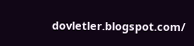dovletler.blogspot.com/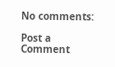No comments:

Post a Comment